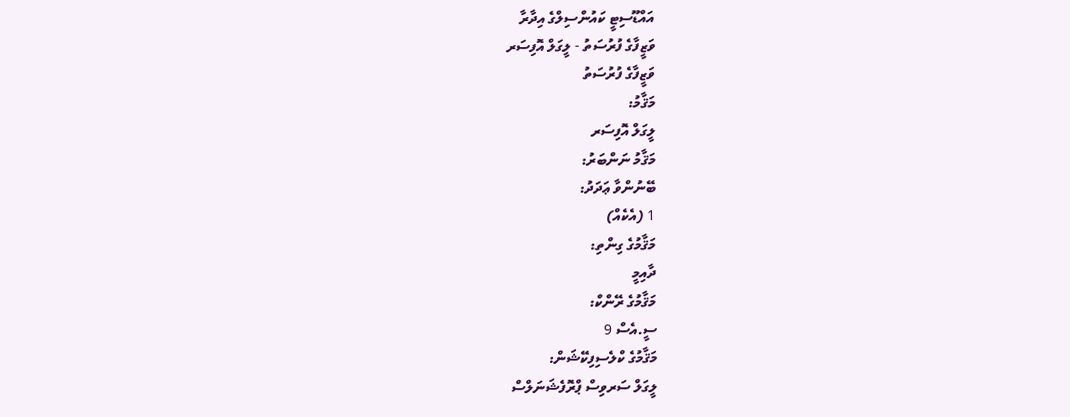އައްޑޫސިޓީ ކައުންސިލްގެ އިދާރާ
ވަޒީފާގެ ފުރުސަތު - ލީގަލް އޮފިސަރ
ވަޒީފާގެ ފުރުސަތު
މަޤާމު:
ލީގަލް އޮފިސަރ
މަޤާމު ނަންބަރު:
ބޭނުންވާ ޢަދަދު:
1 (އެކެއް)
މަޤާމުގެ ގިންތި:
ދާއިމީ
މަޤާމުގެ ރޭންކް:
ސީ.އެސް 9
މަޤާމުގެ ކްލެސިފިކޭޝަން:
ލީގަލް ސަރވިސް ޕްރޮފެޝަނަލްސް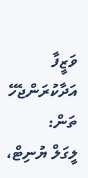ވަޒީފާ އަދާކުރަންޖެހޭ ތަން:
ލީގަލް ޔުނިޓް،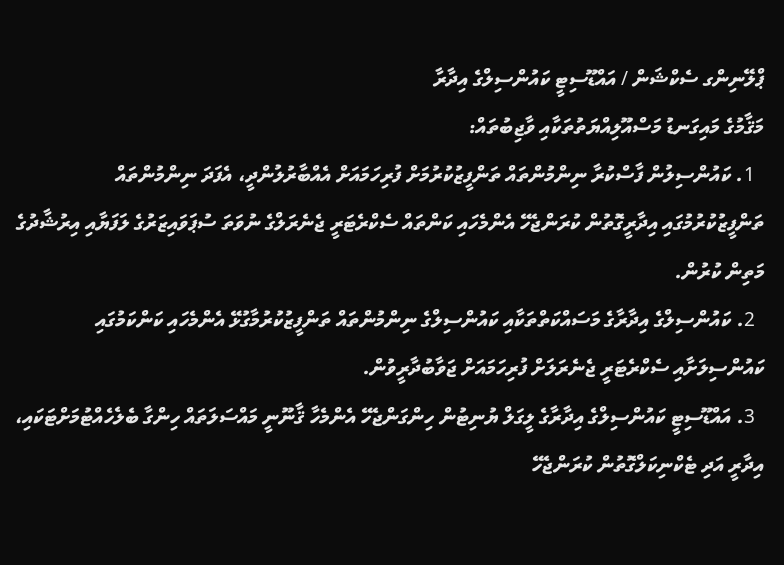ޕްލޭނިންގ ސެކްޝަން / އައްޑޫސިޓީ ކައުންސިލްގެ އިދާރާ
މަޤާމުގެ މައިގަނޑު މަސްއޫލިއްޔަތުތަކާއި ވާޖިބުތައް:
  1. ކައުންސިލުން ފާސްކުރާ ނިންމުންތައް ތަންފީޒުކުރުމަށް ފުރިހަމައަށް އެއްބާރުލުންދީ، އެފަދަ ނިންމުންތައް ތަންފީޒުކުރުމުގައި އިދާރީގޮތުން ކުރަންޖެހޭ އެންމެހައި ކަންތައް ސެކްރެޓަރީ ޖެނެރަލްގެ ނުވަތަ ސުޕަވައިޒަރުގެ ލަފަޔާއި އިރުޝާދުގެ މަތިން ކުރުން.
  2. ކައުންސިލްގެ އިދާރާގެ މަސައްކަތްތަކާއި ކައުންސިލްގެ ނިންމުންތައް ތަންފީޒުކުރުމާގުޅޭ އެންމެހައި ކަންކަމުގައި ކައުންސިލަށާއި ސެކްރެޓަރީ ޖެނެރަލަށް ފުރިހަމައަށް ޖަވާބުދާރީވުން.
  3. އައްޑޫސިޓީ ކައުންސިލްގެ އިދާރާގެ ލީގަލް ޔުނިޓުން ހިންގަންޖެހޭ އެންމެހާ ޤާނޫނީ މައްސަލަތައް ހިންގާ ބެލެހެއްޓުމަށްޓަކައި، އިދާރީ އަދި ޓެކްނިކަލްގޮތުން ކުރަންޖެހޭ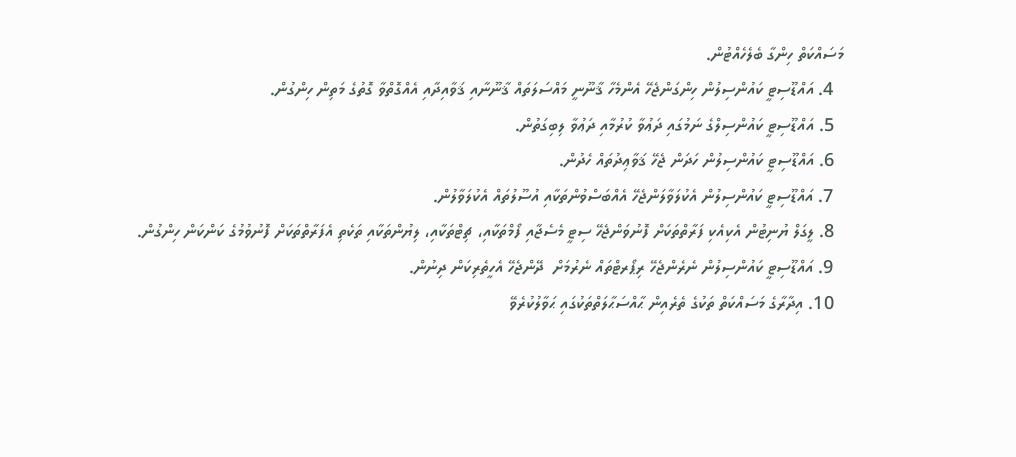މަސައްކަތް ހިންގާ ބެލެހެއްޓުން.
  4. އައްޑޫސިޓީ ކައުންސިލުން ހިންގަންޖެހޭ އެންމެހާ ޤާނޫނީ މައްސަލަތައް ޤާނޫނާއި ޤަވާއިދާއި އެއްގޮތްވާ ގޮތުގެ މަތިން ހިންގުން.
  5. އައްޑޫސިޓީ ކައުންސިލްގެ ނަމުގައި ދަޢުވާ ކުރުމާއި ދަޢުވާ ލިބިގަތުން.
  6. އައްޑޫސިޓީ ކައުންސިލުން ހަދަން ޖެހޭ ޤަވާޢިދުތައް ހެދުން.
  7. އައްޑޫސިޓީ ކައުންސިލުން އެކުލަވާލަންޖެހޭ އެއްބަސްވުންތަކާއި އުސޫލުތައް އެކުލަވާލުން.
  8. ލީގަލް ޔުނިޓުން އެކިއެކި ފަރާތްތަކަށް ފޮނުވަންޖެހޭ ސިޓީ މެސެޖާއި ފޯމްތަކާއި، ޗިޓްތަކާއި، ލިޔުންތަކާއި ތަކެތި އެފަރާތްތަކަށް ފޮނުވުމުގެ ކަންކަން ހިންގުން.
  9. އައްޑޫސިޓީ ކައުންސިލުން ނެރެންޖެހޭ ރިޕޯރޓްތައް ނެރުމަށް  ދޭންޖެހޭ އެހީތެރިކަން ދިނުން.
  10. އިދާރާގެ މަސައްކަތް ތަކުގެ ތެރެއިން ޙާއްސަޙާލަތްތަކުގައި ޙަވާލުކުރެވޭ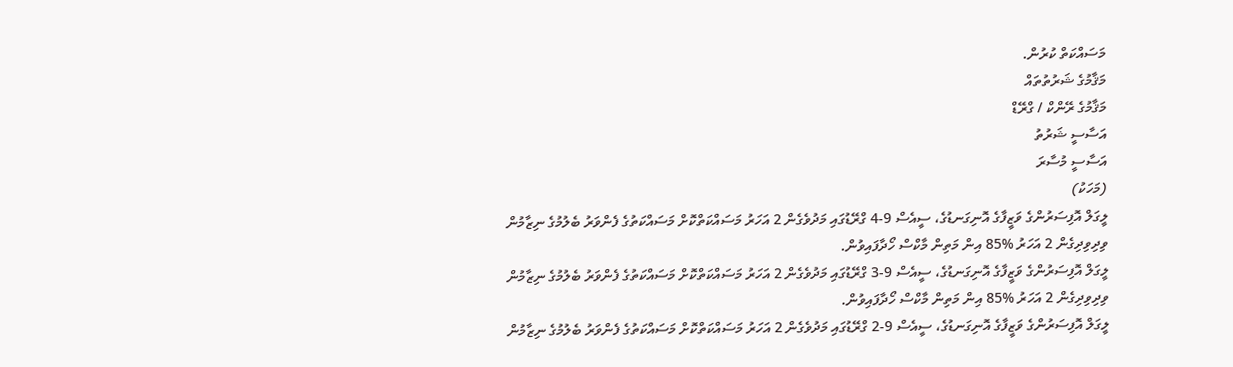މަސައްކަތް ކުރުން.
މަޤާމުގެ ޝަރުތުތައް
މަޤާމުގެ ރޭންކް / ގްރޭޑް
އަސާސީ ޝަރުތު
އަސާސީ މުސާރަ
(މަހަކު)
ލީގަލް އޮފިސަރުންގެ ވަޒީފާގެ އޮނިގަނޑުގެ، ސީއެސް 9-4 ގްރޭޑުގައި މަދުވެގެން 2 އަހަރު މަސައްކަތްކޮށް މަސައްކަތުގެ ފެންވަރު ބެލުމުގެ ނިޒާމުން ވިދިވިދިގެން 2 އަހަރު %85 އިން މަތިން މާކްސް ހޯދާފައިވުން.
ލީގަލް އޮފިސަރުންގެ ވަޒީފާގެ އޮނިގަނޑުގެ، ސީއެސް 9-3 ގްރޭޑުގައި މަދުވެގެން 2 އަހަރު މަސައްކަތްކޮށް މަސައްކަތުގެ ފެންވަރު ބެލުމުގެ ނިޒާމުން ވިދިވިދިގެން 2 އަހަރު %85 އިން މަތިން މާކްސް ހޯދާފައިވުން.
ލީގަލް އޮފިސަރުންގެ ވަޒީފާގެ އޮނިގަނޑުގެ، ސީއެސް 9-2 ގްރޭޑުގައި މަދުވެގެން 2 އަހަރު މަސައްކަތްކޮށް މަސައްކަތުގެ ފެންވަރު ބެލުމުގެ ނިޒާމުން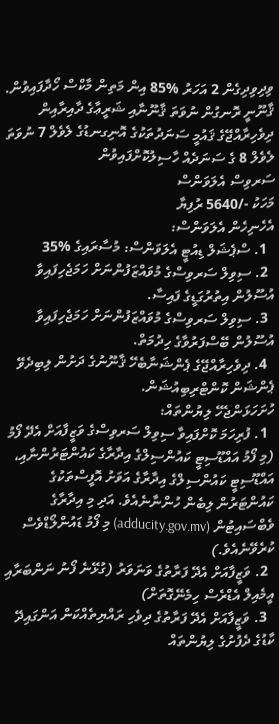ވިދިވިދިގެން 2 އަހަރު %85 އިން މަތިން މާކްސް ހޯދާފައިވުން.
ޤާނޫނީ ރޮނގުން ނުވަތަ ޤާނޫނާއި ޝަރީޢާގެ ދާއިރާއިން ދިވެހިރާއްޖޭގެ ޤައުމީ ސަނަދުތަކުގެ އޮނިގނޑުގެ ލެވެލް 7 ނުވަތަ ލެވެލް 8 ގެ ސަނަދެއް ހާސިލުކޮށްފައިވުން
ސަރވިސް އެލަވަންސް
މަހަކު -/5640 ރުފިޔާ
އެހެނިހެން އެލަވަންސް:
  1. ސްޕެޝަލް ޑިއުޓީ އެލަވަންސް: މުސާރައިގެ %35
  2. ސިވިލް ސަރވިސްގެ މުވައްޒަފުންނަށް ހަމަޖެހިފައިވާ އުސޫލުން އިތުރުގަޑީގެ ފައިސާ.
  3. ސިވިލް ސަރވިސްގެ މުވައްޒަފުންނަށް ހަމަޖެހިފައިވާ އުސޫލުން ބޭސްފަރުވާގެ ހިދުމަތް.
  4. ދިވެހިރާއްޖޭގެ ޕެންޝަނާބެހޭ ޤާނޫނުގެ ދަށުން ލިބިދެވޭ ޕެންޝަން ކޮންޓްރިބިއުޝަން.
ހުށަހަޅަންޖެހޭ ލިޔުންތައް:
  1. ފުރިހަމަ ކޮށްފައިވާ ސިވިލް ސަރވިސްގެ ވަޒީފާއަށް އެދޭ ފޯމު (މި ފޯމު އައްޑޫސިޓީ ކައުންސިލްގެ އިދާރާގެ ކައުންޓަރުންނާއި، އައްޑޫސިޓީ ކައުންސިލްގެ އިދާރާގެ އަވަށު އޮފީސްތަކުގެ ކައުންޓަރުން ލިބެން ހުންނާނެއެވެ. އަދި މި އިދާރާގެ ވެބްސައިޓުން (adducity.gov.mv) މި ފޯމު ޑައުންލޯޑްވެސް ކުރެވޭނެއެވެ.)
  2. ވަޒީފާއަށް އެދޭ ފަރާތުގެ ވަނަވަރު (ގުޅޭނެ ފޯނު ނަންބަރާއި އީމެއިލް އެޑްރެސް ހިމެނޭގޮތަށް)
  3. ވަޒީފާއަށް އެދޭ ފަރާތުގެ ދިވެހި ރައްޔިތެއްކަން އަންގައިދޭ ކާޑުގެ ދެފުށުގެ ލިޔުންތައް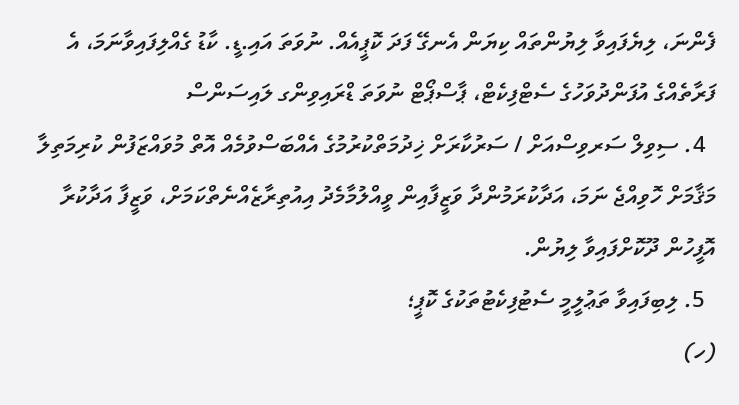ފެންނަ، ލިޔެފައިވާ ލިޔުންތައް ކިޔަން އެނގޭ ފަދަ ކޮޕީއެއް. ނުވަތަ އައި.ޑީ. ކާޑު ގެއްލިފައިވާނަމަ، އެ ފަރާތެއްގެ އުފަންދުވަހުގެ ސެޓްފިކެޓް، ޕާސްޕޯޓް ނުވަތަ ޑްރައިވިންގ ލައިސަންސް
  4. ސިވިލް ސަރވިސްއަށް / ސަރުކާރަށް ޚިދުމަތްކުރުމުގެ އެއްބަސްވުމެއް އޮތް މުވައްޒަފުން ކުރިމަތިލާ މަޤާމަށް ހޮވިއްޖެ ނަމަ، އަދާކުރަމުންދާ ވަޒީފާއިން ވީއްލުމާމެދު އިއުތިރާޒެއްނެތްކަމަށް، ވަޒީފާ އަދާކުރާ އޮފީހުން ދޫކޮށްފައިވާ ލިޔުން.
  5. ލިބިފައިވާ ތަޢުލީމީ ސެޓުފިކެޓުތަކުގެ ކޮޕީ؛
(ހ)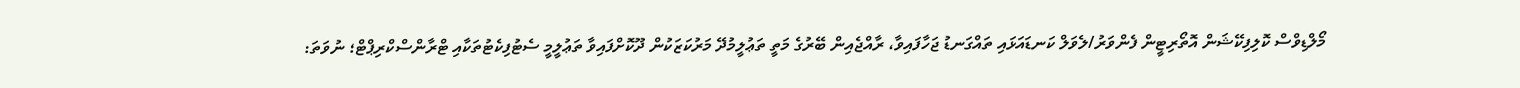މޯލްޑިވްސް ކޮލިފިކޭޝަން އޮތޯރިޓީން ފެންވަރު/ލެވަލް ކަނޑައަޅައި ތައްގަނޑު ޖަހާފައިވާ، ރާއްޖެއިން ބޭރުގެ މަތީ ތަޢުލީމުދޭ މަރުކަޒަކުން ދޫކޮށްފައިވާ ތަޢުލީމީ ސެޓުފިކެޓުތަކާއި ޓްރާންސްކްރިޕްޓް؛ ނުވަތަ: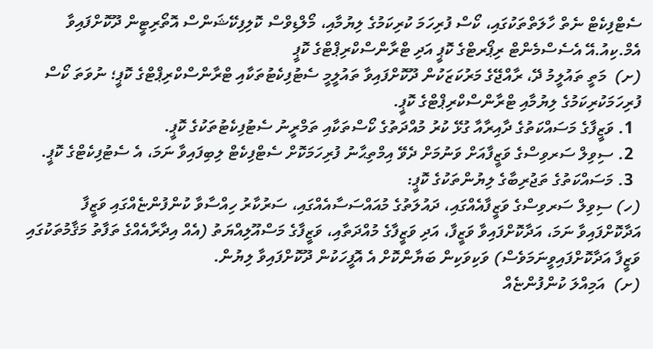ސެޓްފިކެޓް ނެތް ހާލަތްތަކުގައި، ކޯސް ފުރިހަމަ ކުރިކަމުގެ ލިޔުމާއި، މޯލްޑިވްސް ކޮލިފިކޭޝަންސް އޮތޯރިޓީން ދޫކޮށްފައިވާ އެމް.ކިއު.އޭ އެސެސްމެންޓް ރިޕޯރޓްގެ ކޮޕީ އަދި ޓްރާންސްކްރިޕްޓްގެ ކޮޕީ
(ށ)  މަތީ ތައުލީމު ދޭ، ރާއްޖޭގެ މަރުކަޒަކުން ދޫކޮށްފައިވާ ތައުލީމީ ސެޓުފިކެޓުތަކާއި ޓްރާންސްކްރިޕްޓްގެ ކޮޕީ؛ ނުވަތަ ކޯސް ފުރިހަމަކުރިކަމުގެ ލިޔުމާއި ޓްރާންސްކްރިޕްޓްގެ ކޮޕީ.
  1. ވަޒީފާގެ މަސައްކަތުގެ ދާއިރާއާ ގުޅޭ ކުރު މުއްދަތުގެ ކޯސްތަކާއި ތަމްރީނު ސެޓުފިކެޓުތަކުގެ ކޮޕީ.
  2. ސިވިލް ސަރވިސްގެ ވަޒީފާއަށް ވަނުމަށް ދެވޭ އިމްތިޙާނު ފުރިހަމަކޮށް ސެޓްފިކެޓް ލިބިފައިވާ ނަމަ، އެ ސެޓުފިކެޓްގެ ކޮޕީ.
  3. މަސައްކަތުގެ ތަޖުރިބާގެ ލިޔުންތަކުގެ ކޮޕީ:
(ހ) ސިވިލް ސަރވިސްގެ ވަޒީފާއެއްގައި، ދައުލަތުގެ މުއައްސަސާއެއްގައި، ސަރުކާރު ހިއްސާވާ ކުންފުންޏެއްގައި ވަޒީފާ އަދާކޮށްފައިވާ ނަމަ، އަދާކޮށްފައިވާ ވަޒީފާ، އަދި ވަޒީފާގެ މުއްދަތާއި، ވަޒީފާގެ މަސްއޫލިއްޔަތު (އެއް އިދާރާއެއްގެ ތަފާތު މަޤާމުތަކުގައި ވަޒީފާ އަދާކޮށްފައިވީނަމަވެސް) ވަކިވަކިން ބަޔާންކޮށް އެ އޮފީހަކުން ދޫކޮށްފައިވާ ލިޔުން.
(ށ)  އަމިއްލަ ކުންފުންޏެއް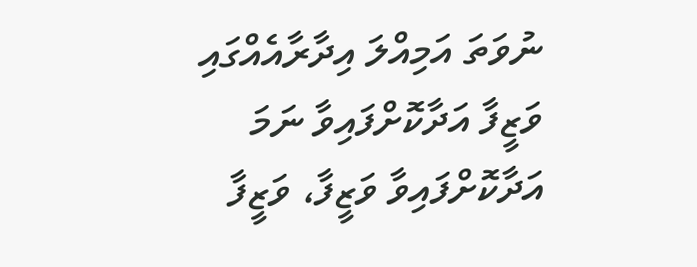ނުވަތަ އަމިއްލަ އިދާރާއެއްގައި ވަޒީފާ އަދާކޮށްފައިވާ ނަމަ އަދާކޮށްފައިވާ ވަޒީފާ، ވަޒީފާ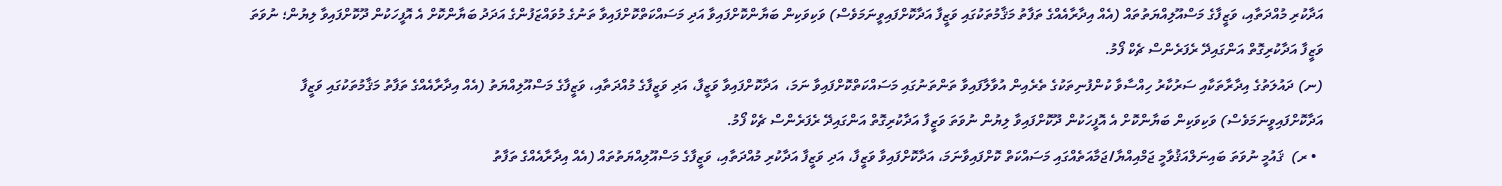އަދާކުރި މުއްދަތާއި، ވަޒީފާގެ މަސްއޫލިއްޔަތުތައް (އެއް އިދާރާއެއްގެ ތަފާތު މަޤާމުތަކުގައި ވަޒީފާ އަދާކޮށްފައިވީނަމަވެސް) ވަކިވަކިން ބަޔާންކޮށްފައިވާ އަދި މަސައްކަތްކޮށްފައިވާ ތަނުގެ މުވައްޒަފުންގެ އަދަދު ބަޔާންކޮށް އެ އޮފީހަކުން ދޫކޮށްފައިވާ ލިޔުން؛ ނުވަތަ ވަޒީފާ އަދާކުރިގޮތް އަންގައިދޭ ރެފަރެންސް ޗެކް ފޯމު.
(ނ) ދައުލަތުގެ އިދާރާތަކާއި ސަރުކާރު ހިއްސާވާ ކުންފުނިތަކުގެ ތެރެއިން އުވާލާފައިވާ ތަންތަނުގައި މަސައްކަތްކޮށްފައިވާ ނަމަ،  އަދާކޮށްފައިވާ ވަޒީފާ، އަދި ވަޒީފާގެ މުއްދަތާއި، ވަޒީފާގެ މަސްއޫލިއްޔަތު (އެއް އިދާރާއެއްގެ ތަފާތު މަޤާމުތަކުގައި ވަޒީފާ އަދާކޮށްފައިވީނަމަވެސް) ވަކިވަކިން ބަޔާންކޮށް އެ އޮފީހަކުން ދޫކޮށްފައިވާ ލިޔުން ނުވަތަ ވަޒީފާ އަދާކުރިގޮތް އަންގައިދޭ ރެފަރެންސް ޗެކް ފޯމު.
  • ރ)  ޤައުމީ ނުވަތަ ބައިނަލްއަޤުވާމީ ޖަމްއިއްޔާ/ޖަމާއަތެއްގައި މަސައްކަތް ކޮށްފައިވާނަމަ، އަދާކޮށްފައިވާ ވަޒީފާ، އަދި ވަޒީފާ އަދާކުރި މުއްދަތާއި، ވަޒީފާގެ މަސްއޫލިއްޔަތުތައް (އެއް އިދާރާއެއްގެ ތަފާތު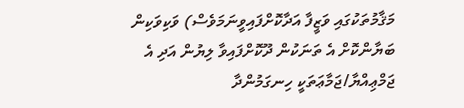މަޤާމުތަކުގައި ވަޒީފާ އަދާކޮށްފައިވީނަމަވެސް) ވަކިވަކިން ބަޔާންކޮށް އެ ތަނަކުން ދޫކޮށްފައިވާ ލިޔުން އަދި އެ ޖަމްޢިއްޔާ/ޖަމާޢަތަކީ ހިނގަމުންދާ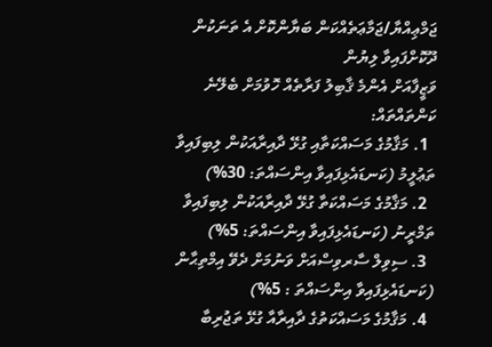ޖަމްޢިއްޔާ/ޖަމާޢަތެއްކަން ބަޔާންކޮށް އެ ތަނަކުން ދޫކޮށްފައިވާ ލިޔުން
ވަޒީފާއަށް އެންމެ ޤާބިލު ފަރާތެއް ހޮވުމަށް ބެލޭނެ ކަންތައްތައް:
  1. މަޤާމުގެ މަސައްކަތާއި ގުޅޭ ދާއިރާއަކުން ލިބިފައިވާ ތަޢުލީމު (ކަނޑައެޅިފައިވާ އިންސައްތަ: 30%)
  2. މަޤާމުގެ މަސައްކަތާ ގުޅޭ ދާއިރާއަކުން ލިބިފައިވާ ތަމްރީނު (ކަނޑައެޅިފައިވާ އިންސައްތަ: 5%)
  3. ސިވިލް ސާރވިސްއަށް ވަނުމަށް ދެވޭ އިމްތިޙާން (ކަނޑައެޅިފައިވާ އިންސައްތަ : 5%)
  4. މަޤާމުގެ މަސައްކަތުގެ ދާއިރާއާ ގުޅޭ ތަޖުރިބާ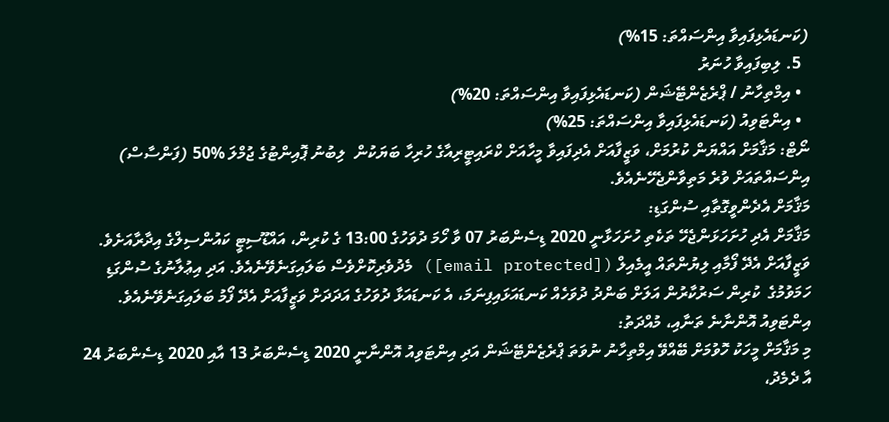(ކަނޑައެޅިފައިވާ އިންސައްތަ: 15%)
  5. ލިބިފައިވާ ހުނަރު
  • އިމްތިހާނު / ޕްރެޒެންޓޭޝަން (ކަނޑައެޅިފައިވާ އިންސައްތަ: 20%)
  • އިންޓަވިއު (ކަނޑައެޅިފައިވާ އިންސައްތަ: 25%)
ނޯޓް: މަޤާމަށް އައްޔަން ކުރުމަށް، ވަޒީފާއަށް އެދިފައިވާ މީހާއަށް ކްރައިޓީރިއާގެ ހުރިހާ ބަޔަކުން  ލިބުނު ޕޮއިންޓުގެ ޖުމްލަ %50 (ފަންސާސް) އިންސައްތައަށް ވުރެ މަތިވާންޖެހޭނެއެވެ.
މަޤާމަށް އެދެންވީގޮތާއި ސުންގަޑި:
މަޤާމަށް އެދި ހުށަހަޅަންޖެހޭ ތަކެތި ހުށަހަޅާނީ 2020 ޑިސެންބަރު 07 ވާ ހޯމަ ދުވަހުގެ 13:00 ގެ ކުރިން، އައްޑޫސިޓީ ކައުންސިލްގެ އިދާރާއަށެވެ. ވަޒީފާއަށް އެދޭ ފޯމާއި ލިޔުންތައް އީމެއިލް ([email protected]) މެދުވެރިކޮށްވެސް ބަލައިގަނެވޭނެއެވެ. އަދި އިޢުލާނުގެ ސުންގަޑި ހަމަވުމުގެ  ކުރިން ސަރުކާރުން އަލަށް ބަންދު ދުވަހެއް ކަނޑައަޅައިފިނަމަ، އެ ކަނޑައަޅާ ދުވަހުގެ އަދަދަށް ވަޒީފާއަށް އެދޭ ފޯމު ބަލައިގަނެވޭނެއެވެ.
އިންޓަވިއު އޮންނާނެ ތަނާއި، މުއްދަތު:
މި މަޤާމަށް މީހަކު ހޮވުމަށް ބޭއްވޭ އިމްތިހާނު ނުވަތަ ޕްރެޒެންޓޭޝަން އަދި އިންޓަވިއު އޮންނާނީ 2020 ޑިސެންބަރު 13 އާއި 2020 ޑިސެންބަރު 24 އާ ދެމެދު،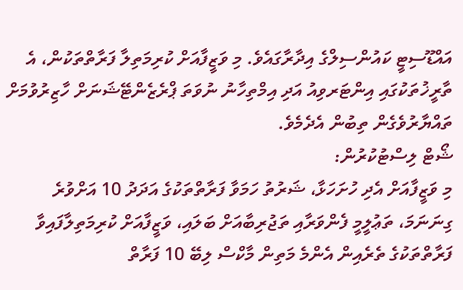އައްޑޫސިޓީ ކައުންސިލްގެ އިދާރާގައެވެ. މި ވަޒީފާއަށް ކުރިމަތިލާ ފަރާތްތަކުން، އެ ތާރީޚުތަކުގައި އިންޓަރވިއު އަދި އިމްތިހާނު ނުވަތަ ޕްރެޒެންޓޭޝަނަށް ހާޒިރުވުމަށް ތައްޔާރުވެގެން ތިބުން އެދެމެވެ.
ޝޯޓް ލިސްޓުކުރުން:
މި ވަޒީފާއަށް އެދި ހުށަހަޅާ، ޝަރުތު ހަމަވާ ފަރާތްތަކުގެ އަދަދު 10 އަށްވުރެ ގިނަނަމަ، ތަޢުލީމީ ފެންވަރާއި ތަޖުރިބާއަށް ބަލައި، ވަޒީފާއަށް ކުރިމަތިލާފައިވާ ފަރާތްތަކުގެ ތެރެއިން އެންމެ މަތިން މާކްސް ލިބޭ 10 ފަރާތް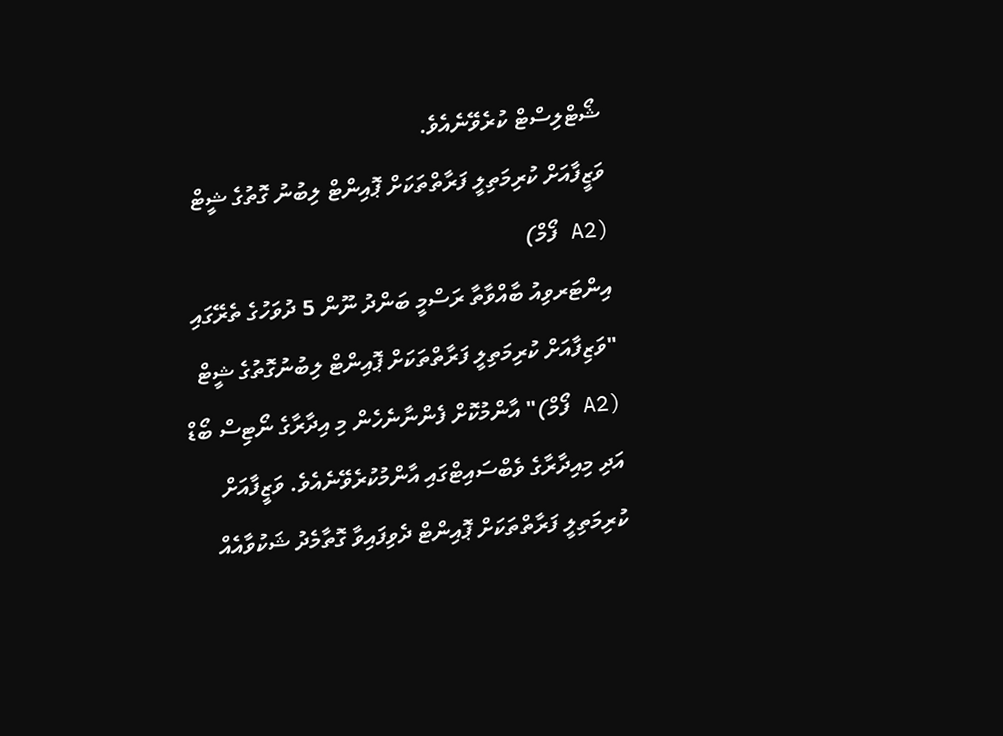ޝޯޓްލިސްޓް ކުރެވޭނެއެވެ.
ވަޒީފާއަށް ކުރިމަތިލީ ފަރާތްތަކަށް ޕޮއިންޓް ލިބުނު ގޮތުގެ ޝީޓް (A2 ފޯމް)
އިންޓަރވިއު ބާއްވާތާ ރަސްމީ ބަންދު ނޫން 5 ދުވަހުގެ ތެރޭގައި "ވަޒިފާއަށް ކުރިމަތިލީ ފަރާތްތަކަށް ޕޮއިންޓް ލިބުނުގޮތުގެ ޝީޓް (A2 ފޯމް)" އާންމުކޮށް ފެންނާނެހެން މި އިދާރާގެ ނޯޓިސް ބޯޑް އަދި މިއިދާރާގެ ވެބްސައިޓްގައި އާންމުކުރެވޭނެއެވެ. ވަޒީފާއަށް ކުރިމަތިލީ ފަރާތްތަކަށް ޕޮއިންޓް ދެވިފައިވާ ގޮތާމެދު ޝަކުވާއެއް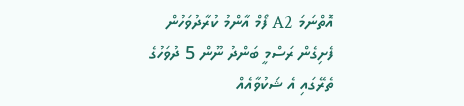އޮތްނަމަ A2 ފޯމް އާންމު ކުރާދުވަހުން ފެށިގެން ރަސްމީ ބަންދު ނޫން 5 ދުވަހުގެ ތެރޭގައި އެ ޝަކުވާއެއް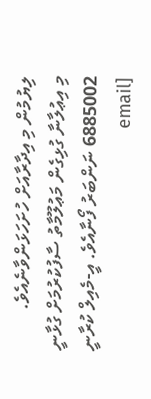ލިޔުމުން މި އިދާރާއަށް ހުށަހަޅަންވާނެއެވެ.
މި އިޢުލާނާ ގުޅިގެން މަޢުލޫމާތު ސާފުކުރުމަށް ގުޅާނީ 6885002 ނަންބަރު ފޯނާއެވެ. އީ-މެއިލް ކުރާނީ [email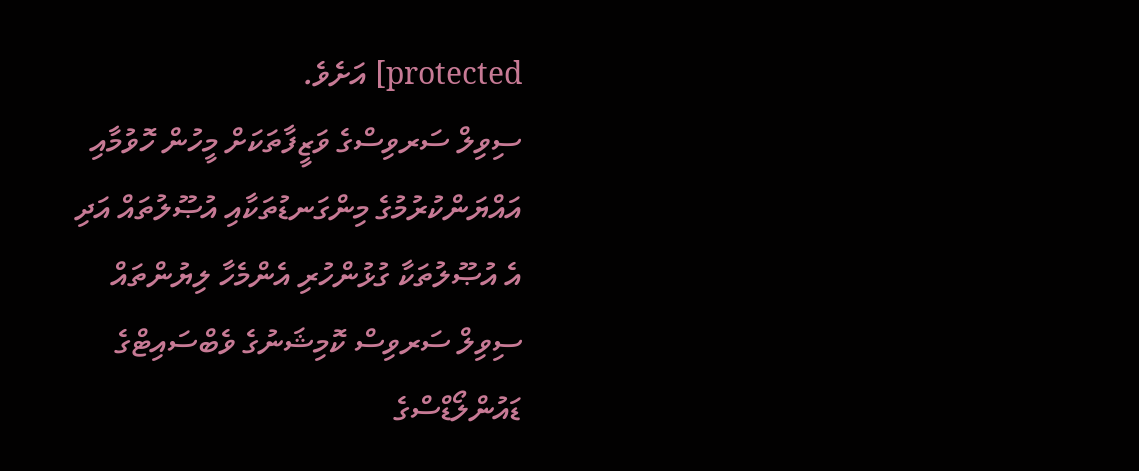protected] އަށެވެ.
ސިވިލް ސަރވިސްގެ ވަޒީފާތަކަށް މީހުން ހޮވުމާއި އައްޔަންކުރުމުގެ މިންގަނޑުތަކާއި އުޞޫލުތައް އަދި އެ އުޞޫލުތަކާ ގުޅުންހުރި އެންމެހާ ލިޔުންތައް ސިވިލް ސަރވިސް ކޮމިޝަނުގެ ވެބްސައިޓްގެ ޑައުންލޯޑްސްގެ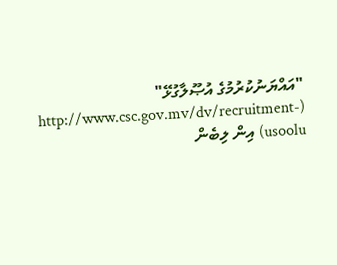"އައްޔަނުކުރުމުގެ އުޞޫލާގުޅޭ" (http://www.csc.gov.mv/dv/recruitment-usoolu) އިން ލިބެން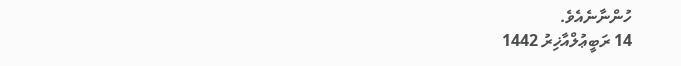ހުންނާނެއެވެ.
14 ރަބީޢުލްއާޚިރު 1442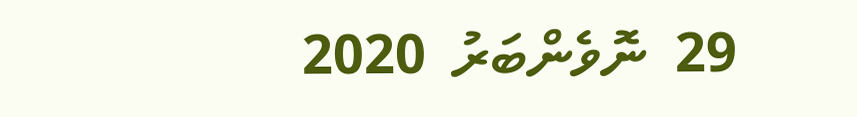29  ނޮވެންބަރު  2020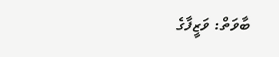ބާވަތް: ވަޒީފާގެ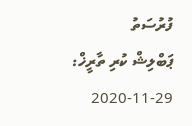ފުރުސަތު
ޕަބްލިޝް ކުރި ތާރީޚް: 29-11-2020